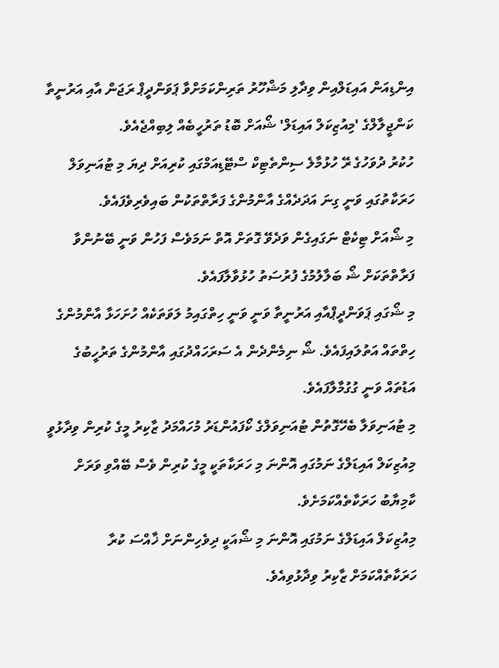އިންޑިއަން އައިޑަލްއިން ވިދާލި މަޝްހޫރު ތަރިންކަމަށްވާ ޕަވަންދީޕް ރަޖަން އާއި އަރުނީތާ ކަންޖީލާލްގެ 'މިއުޒިކަލް އައިޑަލް' ޝޯއަށް ބޮޑު ތަރުހީބެއް ލިބިއްޖެއެވެ.
ހުކުރު ދުވަހުގެ ރޭ ހުޅުމާލެ ސިންތެޓިކް ސްޓޭޑިއަމްގައި ކުރިއަށް ދިޔަ މި ޓުއަނިވަލް ހަރަކާތުގައި ވަނީ ގިނަ އަދަދެއްގެ އާންމުންގެ ފަރާތްތަކުން ބައިވެރިވެފައެވެ.
މި ޝޯއަށް ޓިކެޓް ނަގައިގެން ވަދެވޭ ގޮތަށް އޮތް ނަމަވެސް ފަހުން ވަނީ ބޭނުންވާ ފަރާތްތަކަށް ޝޯ ބަލާލުމުގެ ފުރުސަތު ހުޅުވާލާފައެވެ.
މި ޝޯގައި ޕަވަންދީޕްއާއި އަރުނީތާ ވަނީ ވަނީ ހިތްގައިމު ލަވަތަކެއް ހުށަހަޅާ އާންމުންގެ ހިތްތައް އަތުލައިފައެވެ. ޝޯ ނިމެންދެން އެ ސަރަހައްދުގައި އާންމުންގެ ތަރުހީބުގެ އަޑުތައް ވަނީ ގުގުމާލާފައެވެ.
މި ޓުއަނިވަލާ ބެހޭގޮތުން ޓުއަނިވަލްގެ ކޯފައުންޑަރު މުހައްމަދު ޒާކިރު މީގެ ކުރިން ވިދާޅުވީ މިއުޒިކަލް އައިޑަލްގެ ނަމުގައި އޮންނަ މި ހަރަކާތަކީ މީގެ ކުރިން ވެސް ބޭއްވި ވަރަށް ކާމިޔާބު ހަރަކާތެއްކަމަށެވެ.
މިއުޒިކަލް އައިޑަލްގެ ނަމުގައި އޮންނަ މި ޝޯއަކީ ދިވެހިންނަށް ޚާއްސަ ކުރާ ހަރަކާތެއްކަމަށް ޒާކިރު ވިދާޅުވިއެވެ.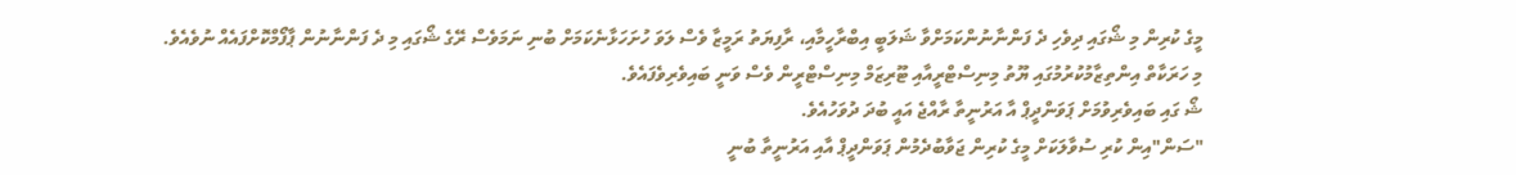މީގެ ކުރިން މި ޝޯގައި ދިވެހި ދެ ފަންނާނުންކަމަށްވާ ޝަލަބީ އިބްރާހީމާއި، ރާފިޔަތު ރަމީޒާ ވެސް ލަވަ ހުށަހަޅާނެކަމަށް ބުނި ނަމަވެސް ރޭގެ ޝޯގައި މި ދެ ފަންނާނުން ޕާފޯމްކޮށްފައެއް ނުވެއެވެ.
މި ހަރަކާތް އިންތިޒާމުކުރުމުގައި ޔޫތު މިނިސްޓްރީއާއި ޓޫރިޒަމް މިނިސްޓްރީން ވެސް ވަނީ ބައިވެރިވެފައެވެ.
ޝޯ ގައި ބައިވެރިވުމަށް ޕަވަންދީޕް އާ އަރުނީތާ ރާއްޖެ އައީ ބުދަ ދުވަހުއެވެ.
"ސަން"އިން ކުރި ސުވާލަކަށް މީގެ ކުރިން ޖަވާބުދެމުން ޕަވަންދީޕް އާއި އަރުނީތާ ބުނީ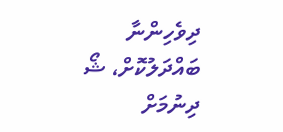ދިވެހިންނާ ބައްދަލުކޮށް، ޝޯ ދިނުމަށް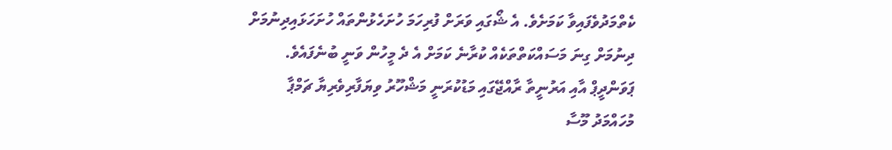ކެތްމަދުވެފައިވާ ކަމަށެވެ. އެ ޝޯގައި ވަރަށް ފުރިހަމަ ހުށަހެޅުންތައް ހުށަހަޅައިދިނުމަށް ދިނުމަށް ގިނަ މަސައްކަތްތަކެއް ކުރާނެ ކަމަށް އެ ދެ މީހުން ވަނީ ބުނެފައެވެ.
ޕަވަންދީޕް އާއި އަރުނީތާ ރާއްޖޭގައި މަޑުކުރަނީ މަޝްހޫރު ވިޔަފާރިވެރިޔާ ޗަމްޕާ މުހައްމަދު މޫސާ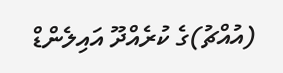(އުއްޗު)ގެ ކުރެއްދޫ އައިލެންޑް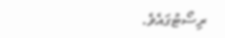ރިސޯޓުގައެވެ.